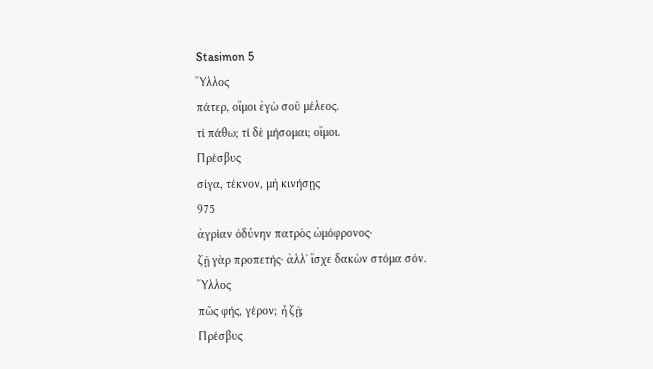Stasimon 5
Ὕλλος
πάτερ, οἴμοι ἐγὼ σοῦ μέλεος.
τί πάθω; τί δὲ μήσομαι; οἴμοι.
Πρέσβυς
σίγα, τέκνον, μὴ κινήσῃς
975
ἀγρίαν ὀδύνην πατρὸς ὠμόφρονος·
ζῇ γὰρ προπετής· ἀλλʼ ἴσχε δακὼν στόμα σόν.
Ὕλλος
πῶς φής, γέρον; ἦ ζῇ;
Πρέσβυς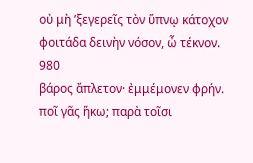οὐ μὴ ʼξεγερεῖς τὸν ὕπνῳ κάτοχον
φοιτάδα δεινὴν νόσον, ὦ τέκνον.
980
βάρος ἄπλετον· ἐμμέμονεν φρήν.
ποῖ γᾶς ἥκω; παρὰ τοῖσι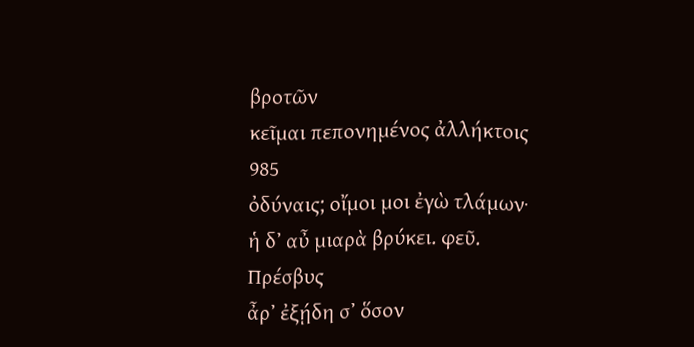βροτῶν
κεῖμαι πεπονημένος ἀλλήκτοις
985
ὀδύναις; οἴμοι μοι ἐγὼ τλάμων·
ἡ δʼ αὖ μιαρὰ βρύκει. φεῦ.
Πρέσβυς
ἆρʼ ἐξῄδη σʼ ὅσον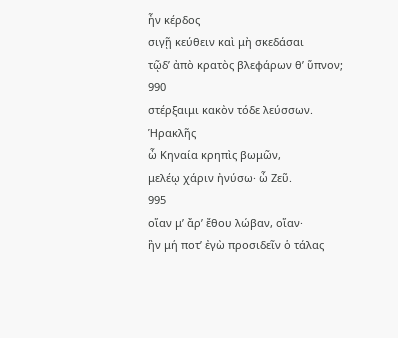ἦν κέρδος
σιγῇ κεύθειν καὶ μὴ σκεδάσαι
τῷδʼ ἀπὸ κρατὸς βλεφάρων θʼ ὕπνον;
990
στέρξαιμι κακὸν τόδε λεύσσων.
Ἡρακλῆς
ὦ Κηναία κρηπὶς βωμῶν,
μελέῳ χάριν ἠνύσω· ὦ Ζεῦ.
995
οἵαν μʼ ἄρʼ ἔθου λώβαν, οἵαν·
ἣν μή ποτʼ ἐγὼ προσιδεῖν ὁ τάλας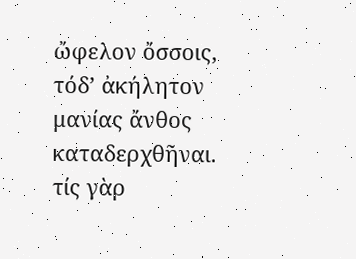ὤφελον ὄσσοις, τόδʼ ἀκήλητον
μανίας ἄνθος καταδερχθῆναι.
τίς γὰρ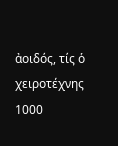ἀοιδός, τίς ὁ χειροτέχνης
1000